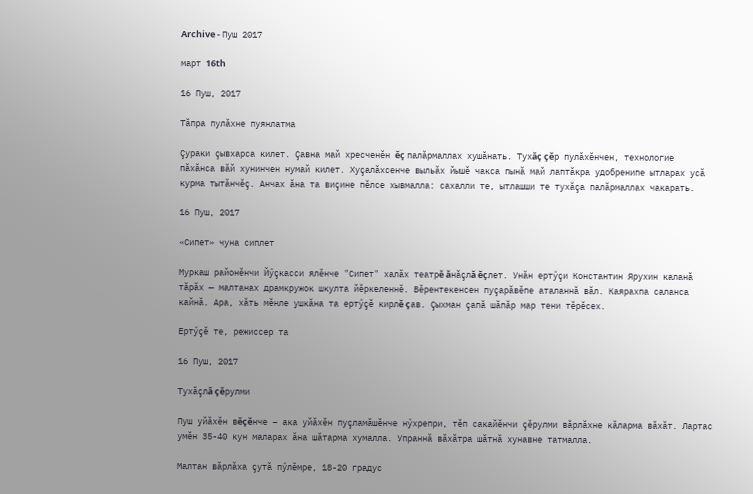Archive - Пуш 2017

март 16th

16 Пуш, 2017

Тăпра пулăхне пуянлатма

Çураки çывхарса килет. Çавна май хресченĕн ĕç палăрмаллах хушăнать. Тухăç çĕр пулăхĕнчен, технологие пăхăнса вăй хунинчен нумай килет. Хуçалăхсенче выльăх йышĕ чакса пынă май лаптăкра удобренипе ытларах усă курма тытăнчĕç. Анчах ăна та виçине пĕлсе хывмалла: сахалли те, ытлашши те тухăçа палăрмаллах чакарать.

16 Пуш, 2017

«Сипет» чуна сиплет

Муркаш районĕнчи Йӳçкасси ялĕнче "Сипет" халăх театрĕ ăнăçлă ĕçлет. Унăн ертӳçи Константин Ярухин каланă тăрăх — малтанах драмкружок шкулта йĕркеленнĕ. Вĕрентекенсен пуçарăвĕпе аталаннă вăл. Каярахпа саланса кайнă. Ара, хăть мĕнле ушкăна та ертӳçĕ кирлĕ çав. Çыхман çапă шăпăр мар тени тĕрĕсех.

Ертӳçĕ те, режиссер та

16 Пуш, 2017

Тухăçлă çĕрулми

Пуш уйăхĕн вĕçĕнче – ака уйăхĕн пуçламăшĕнче нӳхрепри, тĕп сакайĕнчи çĕрулми вăрлăхне кăларма вăхăт. Лартас умĕн 35-40 кун маларах ăна шăтарма хумалла. Упраннă вăхăтра шăтнă хунавне татмалла.

Малтан вăрлăха çутă пӳлĕмре, 18-20 градус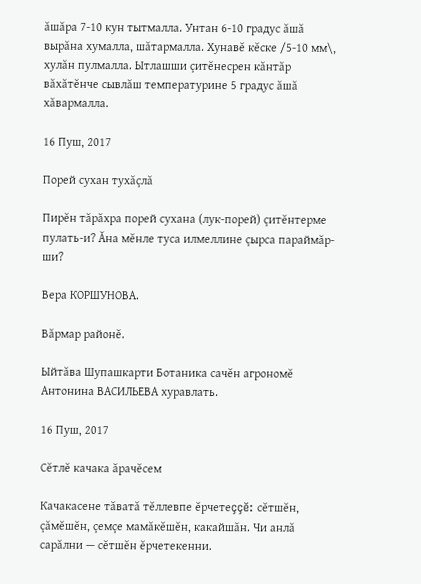ăшăра 7-10 кун тытмалла. Унтан 6-10 градус ăшă вырăна хумалла, шăтармалла. Хунавĕ кĕске /5-10 мм\, хулăн пулмалла. Ытлашши çитĕнесрен кăнтăр вăхăтĕнче сывлăш температурине 5 градус ăшă хăвармалла.

16 Пуш, 2017

Порей сухан тухăçлă

Пирĕн тăрăхра порей сухана (лук-порей) çитĕнтерме пулать-и? Ăна мĕнле туса илмеллине çырса параймăр-ши?

Вера КОРШУНОВА.

Вăрмар районĕ.

Ыйтăва Шупашкарти Ботаника сачĕн агрономĕ Антонина ВАСИЛЬЕВА хуравлать.

16 Пуш, 2017

Сĕтлĕ качака ăрачĕсем

Качакасене тăватă тĕллевпе ĕрчетеççĕ: сĕтшĕн, çăмĕшĕн, çемçе мамăкĕшĕн, какайшăн. Чи анлă сарăлни — сĕтшĕн ĕрчетекенни.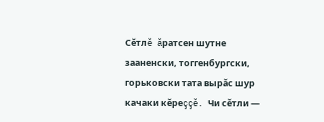Сĕтлĕ ăратсен шутне зааненски, тоггенбургски, горьковски тата вырăс шур качаки кĕреççĕ. Чи сĕтли —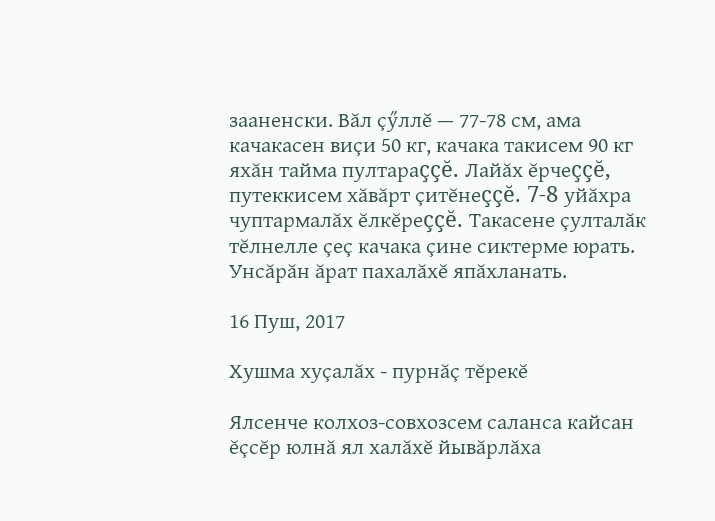зааненски. Вăл çӳллĕ — 77-78 см, ама качакасен виçи 50 кг, качака такисем 90 кг яхăн тайма пултараççĕ. Лайăх ĕрчеççĕ, путеккисем хăвăрт çитĕнеççĕ. 7-8 уйăхра чуптармалăх ĕлкĕреççĕ. Такасене çулталăк тĕлнелле çеç качака çине сиктерме юрать. Унсăрăн ăрат пахалăхĕ япăхланать.

16 Пуш, 2017

Хушма хуçалăх - пурнăç тĕрекĕ

Ялсенче колхоз-совхозсем саланса кайсан ĕçсĕр юлнă ял халăхĕ йывăрлăха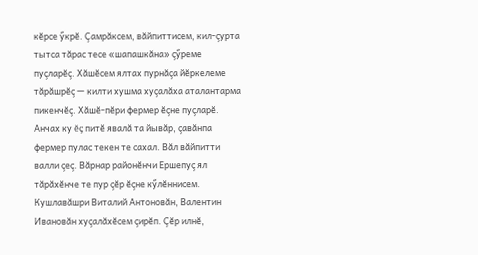кĕрсе ӳкрĕ. Çамрăксем, вăйпиттисем, кил-çурта тытса тăрас тесе «шапашкăна» çӳреме пуçларĕç. Хăшĕсем ялтах пурнăçа йĕркелеме тăрăшрĕç — килти хушма хуçалăха аталантарма пикенчĕç. Хăшĕ-пĕри фермер ĕçне пуçларĕ. Анчах ку ĕç питĕ явалă та йывăр, çавăнпа фермер пулас текен те сахал. Вăл вăйпитти валли çеç. Вăрнар районĕнчи Ершепуç ял тăрăхĕнче те пур çĕр ĕçне кӳлĕннисем. Кушлавăшри Виталий Антоновăн, Валентин Ивановăн хуçалăхĕсем çирĕп. Çĕр илнĕ,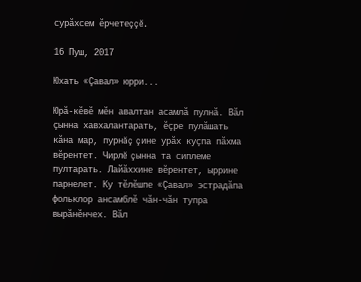сурăхсем ĕрчетеççĕ.

16 Пуш, 2017

Юхать «Çавал» юрри...

Юрă-кĕвĕ мĕн авалтан асамлă пулнă. Вăл çынна хавхалантарать, ĕçре пулăшать кăна мар, пурнăç çине урăх куçпа пăхма вĕрентет. Чирлĕ çынна та сиплеме пултарать. Лайăххине вĕрентет, ыррине парнелет. Ку тĕлĕшпе «Çавал» эстрадăпа фольклор ансамблĕ чăн-чăн тупра вырăнĕнчех. Вăл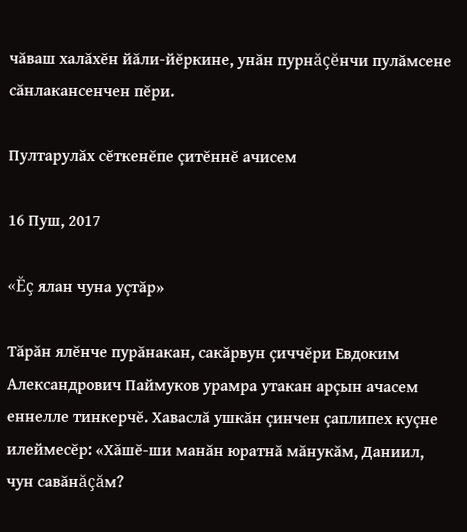чăваш халăхĕн йăли-йĕркине, унăн пурнăçĕнчи пулăмсене сăнлакансенчен пĕри.

Пултарулăх сĕткенĕпе çитĕннĕ ачисем

16 Пуш, 2017

«Ĕç ялан чуна уçтăр»

Тăрăн ялĕнче пурăнакан, сакăрвун çиччĕри Евдоким Александрович Паймуков урамра утакан арçын ачасем еннелле тинкерчĕ. Хаваслă ушкăн çинчен çаплипех куçне илеймесĕр: «Хăшĕ-ши манăн юратнă мăнукăм, Даниил, чун савăнăçăм?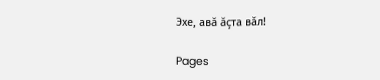Эхе, авă ăçта вăл!

Pages